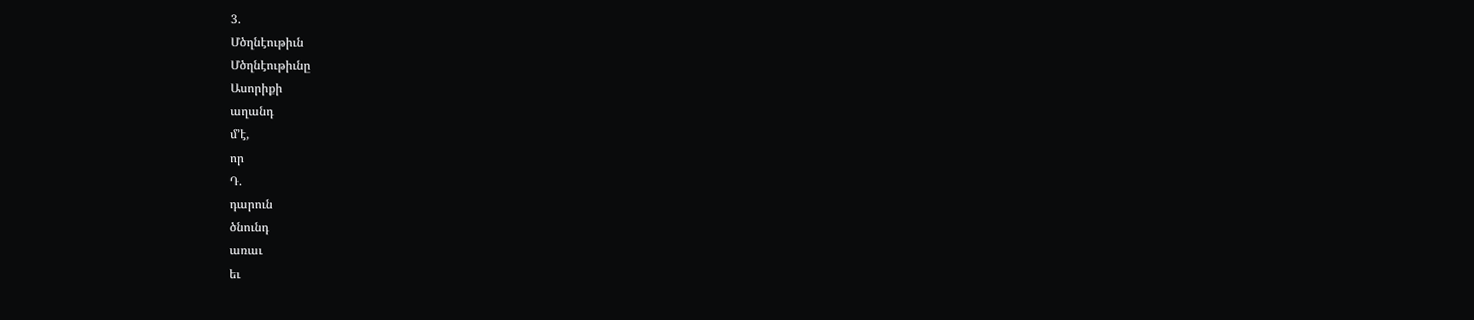3.
Մծղնէութիւն
Մծղնէութիւնը
Ասորիքի
աղանդ
մ՚է,
որ
Դ.
դարուն
ծնունդ
առաւ
եւ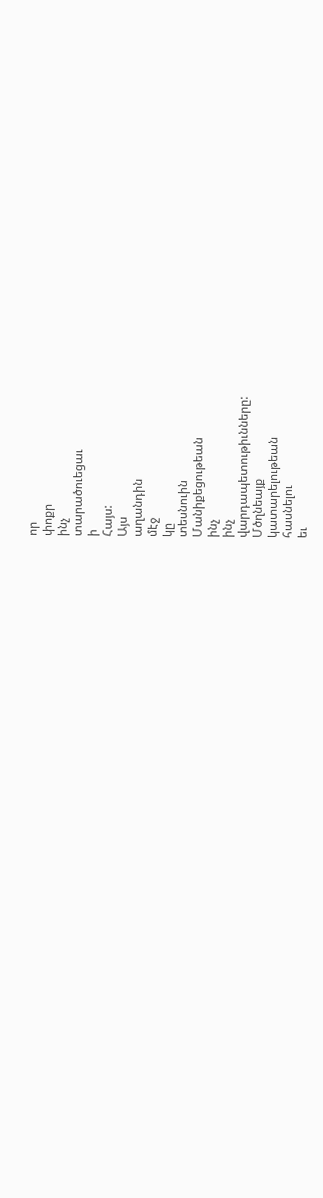որ
փոքր
ինչ
տարածուեցաւ
ի
Հայս:
Այս
աղանդին
մէջ
կը
տեսնուին
Մանիքեցութեան
ինչ
ինչ
վարդապետութիւնները:
Մծղնեայք
կատարելութեան
հասնելու
եւ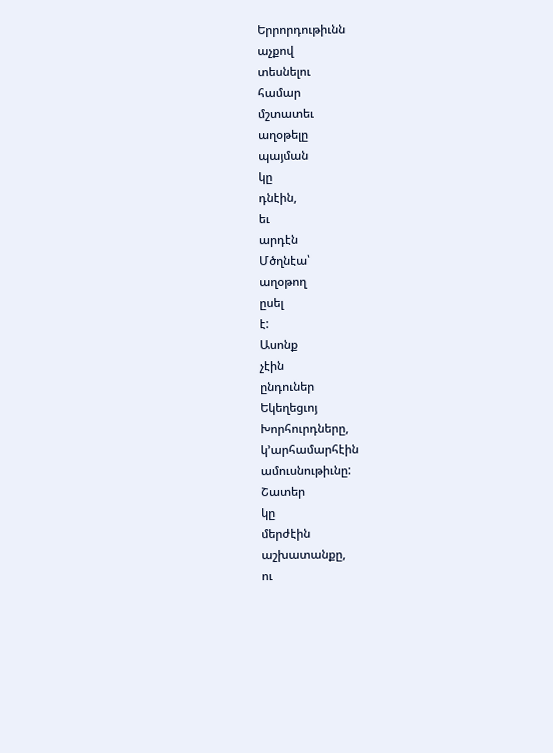Երրորդութիւնն
աչքով
տեսնելու
համար
մշտատեւ
աղօթելը
պայման
կը
դնէին,
եւ
արդէն
Մծղնէա՝
աղօթող
ըսել
է:
Ասոնք
չէին
ընդուներ
Եկեղեցւոյ
Խորհուրդները,
կ՚արհամարհէին
ամուսնութիւնը:
Շատեր
կը
մերժէին
աշխատանքը,
ու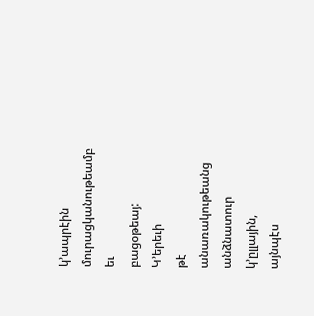կ՚ապրէին
մուրացկանութեամբ
եւ
բացօթեայ:
Կ՚երեւի
թէ
անառակութեանց
անձնատուր
կ՚ըլլային,
այնպէս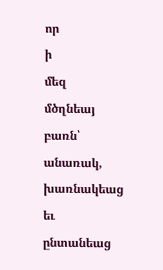որ
ի
մեզ
մծղնեայ
բառն՝
անառակ,
խառնակեաց
եւ
ընտանեաց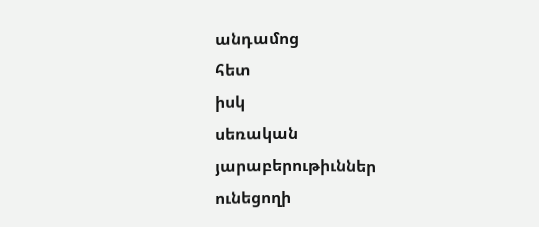անդամոց
հետ
իսկ
սեռական
յարաբերութիւններ
ունեցողի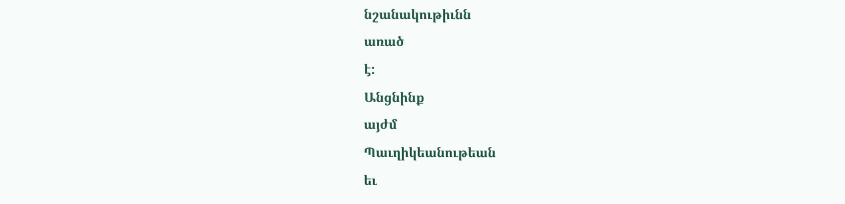նշանակութիւնն
առած
է:
Անցնինք
այժմ
Պաւղիկեանութեան
եւ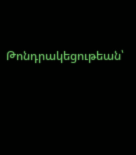Թոնդրակեցութեան՝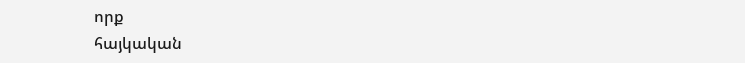որք
հայկական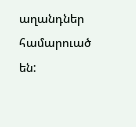աղանդներ
համարուած
են: